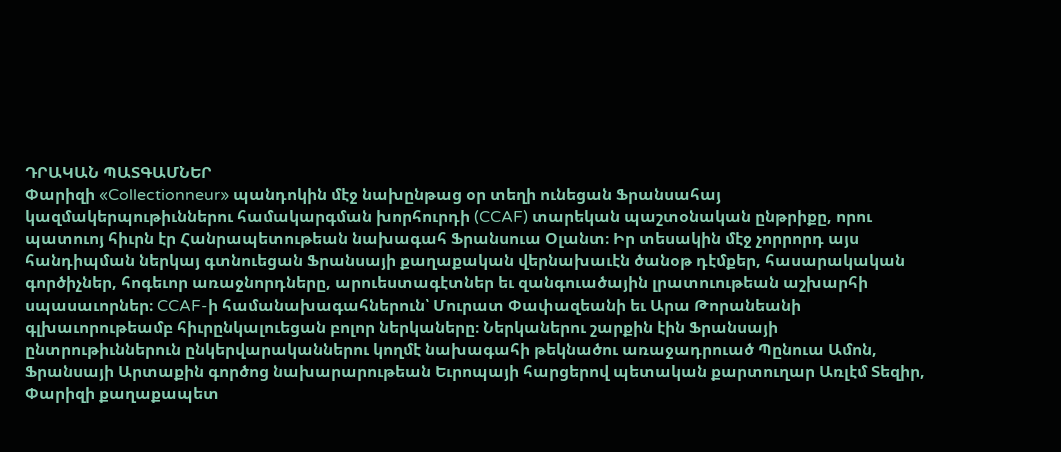ԴՐԱԿԱՆ ՊԱՏԳԱՄՆԵՐ
Փարիզի «Collectionneur» պանդոկին մէջ նախընթաց օր տեղի ունեցան Ֆրանսահայ կազմակերպութիւններու համակարգման խորհուրդի (CCAF) տարեկան պաշտօնական ընթրիքը, որու պատուոյ հիւրն էր Հանրապետութեան նախագահ Ֆրանսուա Օլանտ։ Իր տեսակին մէջ չորրորդ այս հանդիպման ներկայ գտնուեցան Ֆրանսայի քաղաքական վերնախաւէն ծանօթ դէմքեր, հասարակական գործիչներ, հոգեւոր առաջնորդները, արուեստագէտներ եւ զանգուածային լրատուութեան աշխարհի սպասաւորներ։ CCAF-ի համանախագահներուն՝ Մուրատ Փափազեանի եւ Արա Թորանեանի գլխաւորութեամբ հիւրընկալուեցան բոլոր ներկաները։ Ներկաներու շարքին էին Ֆրանսայի ընտրութիւններուն ընկերվարականներու կողմէ նախագահի թեկնածու առաջադրուած Պընուա Ամոն, Ֆրանսայի Արտաքին գործոց նախարարութեան Եւրոպայի հարցերով պետական քարտուղար Առլէմ Տեզիր, Փարիզի քաղաքապետ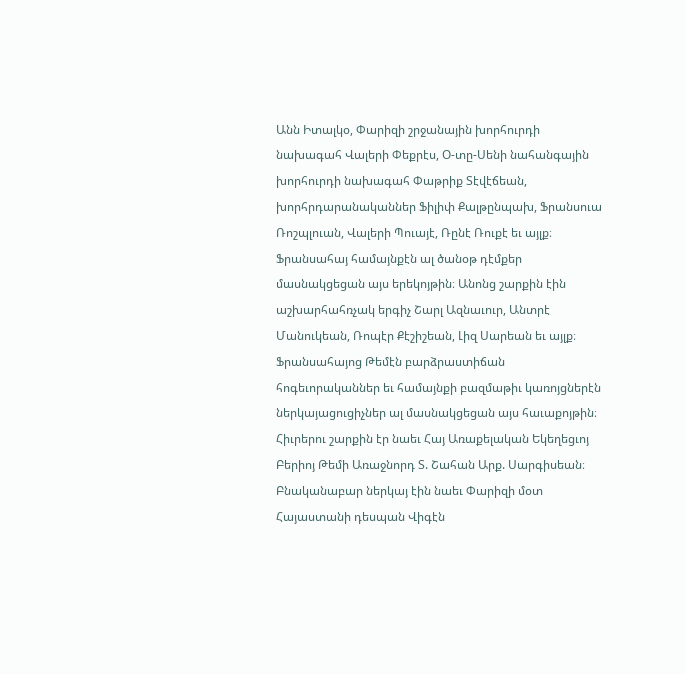Անն Իտալկօ, Փարիզի շրջանային խորհուրդի նախագահ Վալերի Փեքրէս, Օ-տը-Սենի նահանգային խորհուրդի նախագահ Փաթրիք Տէվէճեան, խորհրդարանականներ Ֆիլիփ Քալթընպախ, Ֆրանսուա Ռոշպլուան, Վալերի Պուայէ, Ռընէ Ռուքէ եւ այլք։
Ֆրանսահայ համայնքէն ալ ծանօթ դէմքեր մասնակցեցան այս երեկոյթին։ Անոնց շարքին էին աշխարհահռչակ երգիչ Շարլ Ազնաւուր, Անտրէ Մանուկեան, Ռոպէր Քէշիշեան, Լիզ Սարեան եւ այլք։ Ֆրանսահայոց Թեմէն բարձրաստիճան հոգեւորականներ եւ համայնքի բազմաթիւ կառոյցներէն ներկայացուցիչներ ալ մասնակցեցան այս հաւաքոյթին։ Հիւրերու շարքին էր նաեւ Հայ Առաքելական Եկեղեցւոյ Բերիոյ Թեմի Առաջնորդ Տ. Շահան Արք. Սարգիսեան։ Բնականաբար ներկայ էին նաեւ Փարիզի մօտ Հայաստանի դեսպան Վիգէն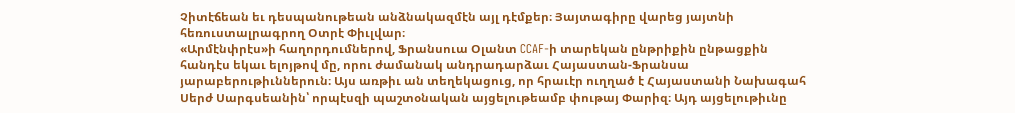Չիտէճեան եւ դեսպանութեան անձնակազմէն այլ դէմքեր։ Յայտագիրը վարեց յայտնի հեռուստալրագրող Օտրէ Փիւլվար։
«Արմէնփրէս»ի հաղորդումներով, Ֆրանսուա Օլանտ CCAF-ի տարեկան ընթրիքին ընթացքին հանդէս եկաւ ելոյթով մը, որու ժամանակ անդրադարձաւ Հայաստան-Ֆրանսա յարաբերութիւններուն։ Այս առթիւ ան տեղեկացուց, որ հրաւէր ուղղած է Հայաստանի Նախագահ Սերժ Սարգսեանին՝ որպէսզի պաշտօնական այցելութեամբ փութայ Փարիզ։ Այդ այցելութիւնը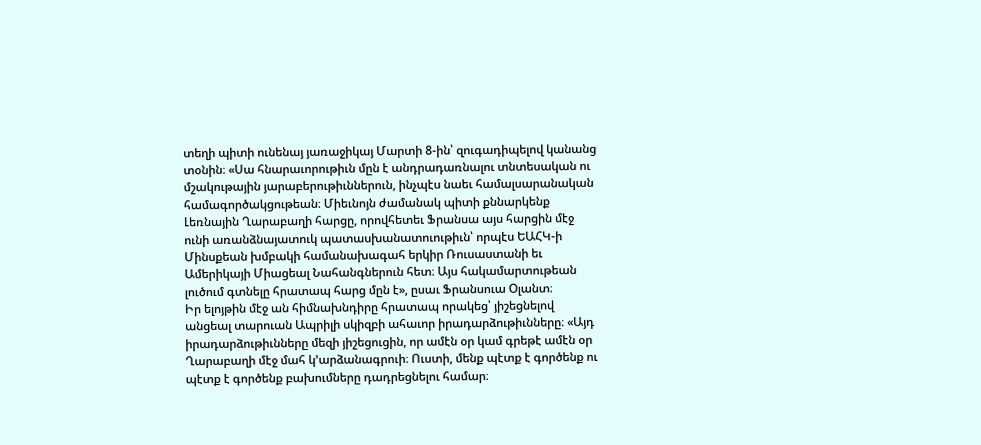տեղի պիտի ունենայ յառաջիկայ Մարտի 8-ին՝ զուգադիպելով կանանց տօնին։ «Սա հնարաւորութիւն մըն է անդրադառնալու տնտեսական ու մշակութային յարաբերութիւններուն, ինչպէս նաեւ համալսարանական համագործակցութեան։ Միեւնոյն ժամանակ պիտի քննարկենք Լեռնային Ղարաբաղի հարցը, որովհետեւ Ֆրանսա այս հարցին մէջ ունի առանձնայատուկ պատասխանատուութիւն՝ որպէս ԵԱՀԿ-ի Մինսքեան խմբակի համանախագահ երկիր Ռուսաստանի եւ Ամերիկայի Միացեալ Նահանգներուն հետ։ Այս հակամարտութեան լուծում գտնելը հրատապ հարց մըն է», ըսաւ Ֆրանսուա Օլանտ։
Իր ելոյթին մէջ ան հիմնախնդիրը հրատապ որակեց՝ յիշեցնելով անցեալ տարուան Ապրիլի սկիզբի ահաւոր իրադարձութիւնները։ «Այդ իրադարձութիւնները մեզի յիշեցուցին, որ ամէն օր կամ գրեթէ ամէն օր Ղարաբաղի մէջ մահ կ՚արձանագրուի։ Ուստի, մենք պէտք է գործենք ու պէտք է գործենք բախումները դադրեցնելու համար։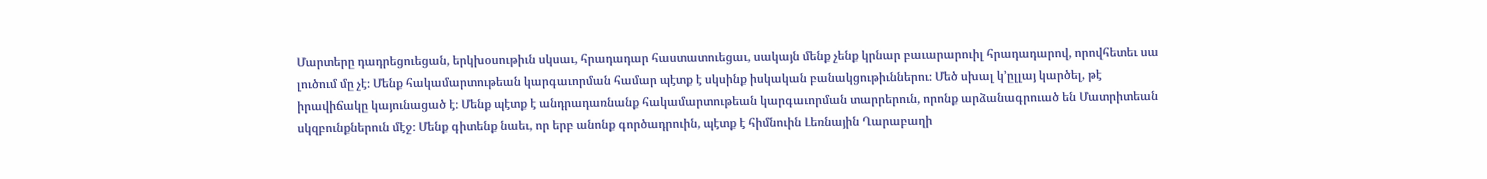Մարտերը դադրեցուեցան, երկխօսութիւն սկսաւ, հրադադար հաստատուեցաւ, սակայն մենք չենք կրնար բաւարարուիլ հրադադարով, որովհետեւ սա լուծում մը չէ։ Մենք հակամարտութեան կարգաւորման համար պէտք է սկսինք իսկական բանակցութիւններու։ Մեծ սխալ կ՚ըլլայ կարծել, թէ իրավիճակը կայունացած է։ Մենք պէտք է անդրադառնանք հակամարտութեան կարգաւորման տարրերուն, որոնք արձանագրուած են Մատրիտեան սկզբունքներուն մէջ։ Մենք գիտենք նաեւ, որ երբ անոնք գործադրուին, պէտք է հիմնուին Լեռնային Ղարաբաղի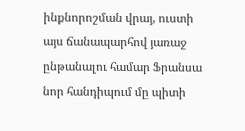ինքնորոշման վրայ, ուստի այս ճանապարհով յառաջ ընթանալու համար Ֆրանսա նոր հանդիպում մը պիտի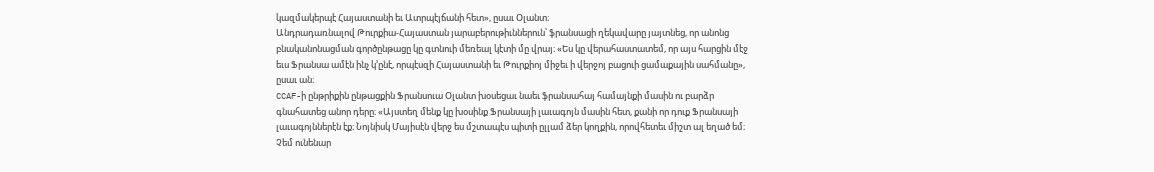կազմակերպէ Հայաստանի եւ Ատրպէյճանի հետ», ըսաւ Օլանտ։
Անդրադառնալով Թուրքիա-Հայաստան յարաբերութիւններուն՝ ֆրանսացի ղեկավարը յայտնեց, որ անոնց բնականոնացման գործընթացը կը գտնուի մեռեալ կէտի մը վրայ։ «Ես կը վերահաստատեմ, որ այս հարցին մէջ եւս Ֆրանսա ամէն ինչ կ՚ընէ, որպէսզի Հայաստանի եւ Թուրքիոյ միջեւ ի վերջոյ բացուի ցամաքային սահմանը», ըսաւ ան։
CCAF-ի ընթրիքին ընթացքին Ֆրանսուա Օլանտ խօսեցաւ նաեւ ֆրանսահայ համայնքի մասին ու բարձր գնահատեց անոր դերը։ «Այստեղ մենք կը խօսինք Ֆրանսայի լաւագոյն մասին հետ, քանի որ դուք Ֆրանսայի լաւագոյններէն էք։ Նոյնիսկ Մայիսէն վերջ ես մշտապէս պիտի ըլլամ ձեր կողքին, որովհետեւ միշտ ալ եղած եմ։ Չեմ ունենար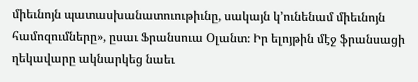միեւնոյն պատասխանատուութիւնը, սակայն կ՚ունենամ միեւնոյն համոզումները», ըսաւ Ֆրանսուա Օլանտ։ Իր ելոյթին մէջ ֆրանսացի ղեկավարը ակնարկեց նաեւ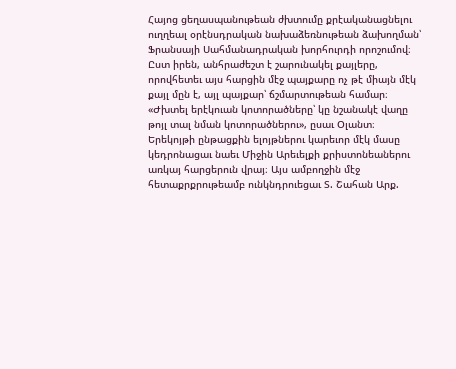Հայոց ցեղասպանութեան ժխտումը քրէականացնելու ուղղեալ օրէնսդրական նախաձեռնութեան ձախողման՝ Ֆրանսայի Սահմանադրական խորհուրդի որոշումով։ Ըստ իրեն, անհրաժեշտ է շարունակել քայլերը, որովհետեւ այս հարցին մէջ պայքարը ոչ թէ միայն մէկ քայլ մըն է, այլ պայքար՝ ճշմարտութեան համար։ «Ժխտել երէկուան կոտորածները՝ կը նշանակէ վաղը թոյլ տալ նման կոտորածներու», ըսաւ Օլանտ։
Երեկոյթի ընթացքին ելոյթներու կարեւոր մէկ մասը կեդրոնացաւ նաեւ Միջին Արեւելքի քրիստոնեաներու առկայ հարցերուն վրայ։ Այս ամբողջին մէջ հետաքրքրութեամբ ունկնդրուեցաւ Տ. Շահան Արք.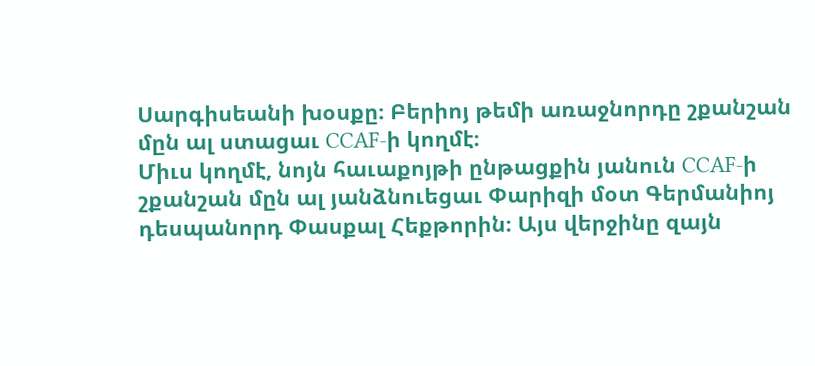Սարգիսեանի խօսքը։ Բերիոյ թեմի առաջնորդը շքանշան մըն ալ ստացաւ CCAF-ի կողմէ։
Միւս կողմէ, նոյն հաւաքոյթի ընթացքին յանուն CCAF-ի շքանշան մըն ալ յանձնուեցաւ Փարիզի մօտ Գերմանիոյ դեսպանորդ Փասքալ Հեքթորին։ Այս վերջինը զայն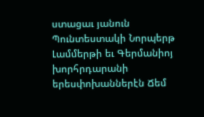ստացաւ յանուն Պունտեստակի Նորպերթ Լամմերթի եւ Գերմանիոյ խորհրդարանի երեսփոխաններէն Ճեմ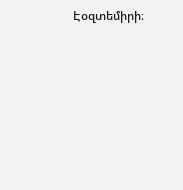Էօզտեմիրի։